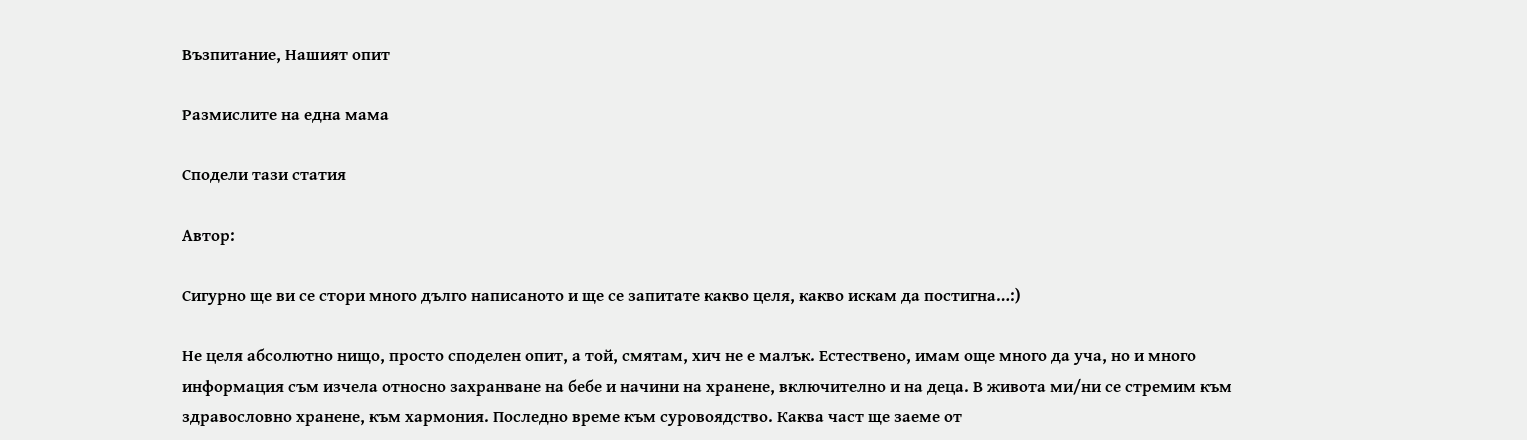Възпитание, Нашият опит

Размислите на една мама

Сподели тази статия

Автор:

Сигурно ще ви се стори много дълго написаното и ще се запитате какво целя, какво искам да постигна…:)

Не целя абсолютно нищо, просто споделен опит, а той, смятам, хич не е малък. Естествено, имам още много да уча, но и много информация съм изчела относно захранване на бебе и начини на хранене, включително и на деца. В живота ми/ни се стремим към здравословно хранене, към хармония. Последно време към суровоядство. Каква част ще заеме от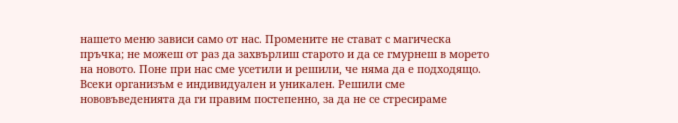нашето меню зависи само от нас. Промените не стават с магическа пръчка; не можеш от раз да захвърлиш старото и да се гмурнеш в морето на новото. Поне при нас сме усетили и решили, че няма да е подходящо. Всеки организъм е индивидуален и уникален. Решили сме нововъведенията да ги правим постепенно, за да не се стресираме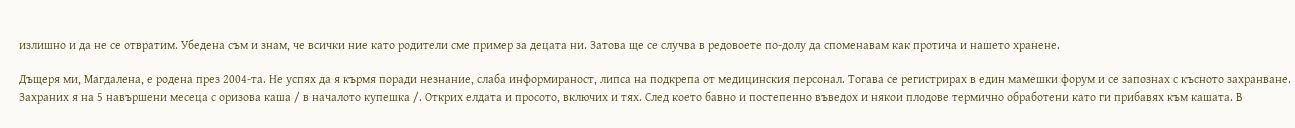излишно и да не се отвратим. Убедена съм и знам, че всички ние като родители сме пример за децата ни. Затова ще се случва в редовоете по-долу да споменавам как протича и нашето хранене.

Дъщеря ми, Магдалена, е родена през 2004-та. Не успях да я кърмя поради незнание, слаба информираност, липса на подкрепа от медицинския персонал. Тогава се регистрирах в един мамешки форум и се запознах с късното захранване. Захраних я на 5 навършени месеца с оризова каша / в началото купешка /. Открих елдата и просото, включих и тях. След което бавно и постепенно въведох и някои плодове термично обработени като ги прибавях към кашата. В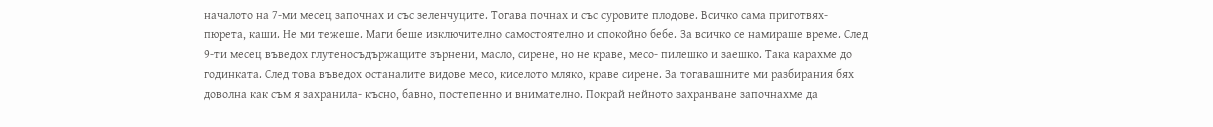началото на 7-ми месец започнах и със зеленчуците. Тогава почнах и със суровите плодове. Всичко сама приготвях- пюрета, каши. Не ми тежеше. Маги беше изключително самостоятелно и спокойно бебе. За всичко се намираше време. След 9-ти месец въведох глутеносъдържащите зърнени, масло, сирене, но не краве, месо- пилешко и заешко. Така карахме до годинката. След това въведох останалите видове месо, киселото мляко, краве сирене. За тогавашните ми разбирания бях доволна как съм я захранила- късно, бавно, постепенно и внимателно. Покрай нейното захранване започнахме да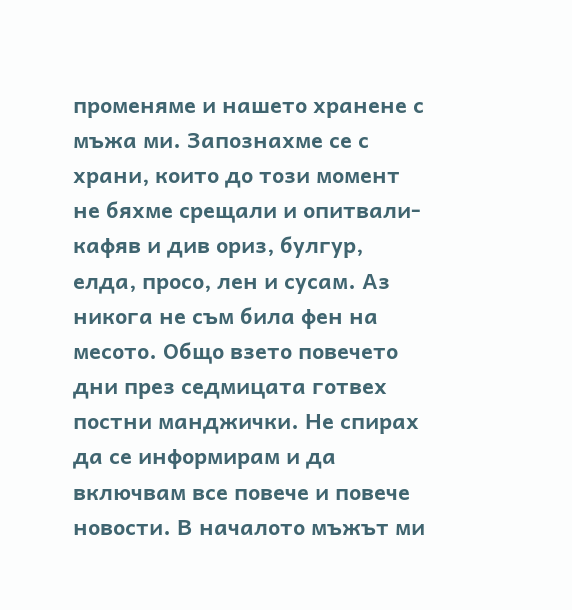променяме и нашето хранене с мъжа ми. Запознахме се с храни, които до този момент не бяхме срещали и опитвали- кафяв и див ориз, булгур, елда, просо, лен и сусам. Аз никога не съм била фен на месото. Общо взето повечето дни през седмицата готвех постни манджички. Не спирах да се информирам и да включвам все повече и повече новости. В началото мъжът ми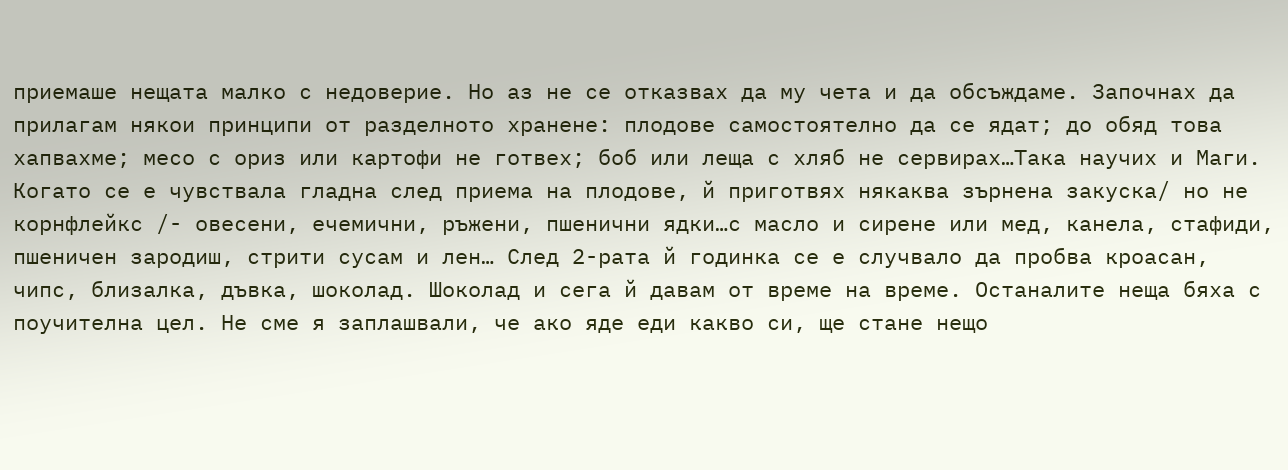приемаше нещата малко с недоверие. Но аз не се отказвах да му чета и да обсъждаме. Започнах да прилагам някои принципи от разделното хранене: плодове самостоятелно да се ядат; до обяд това хапвахме; месо с ориз или картофи не готвех; боб или леща с хляб не сервирах…Така научих и Маги. Когато се е чувствала гладна след приема на плодове, й приготвях някаква зърнена закуска/ но не корнфлейкс /- овесени, ечемични, ръжени, пшенични ядки…с масло и сирене или мед, канела, стафиди, пшеничен зародиш, стрити сусам и лен… След 2-рата й годинка се е случвало да пробва кроасан, чипс, близалка, дъвка, шоколад. Шоколад и сега й давам от време на време. Останалите неща бяха с поучителна цел. Не сме я заплашвали, че ако яде еди какво си, ще стане нещо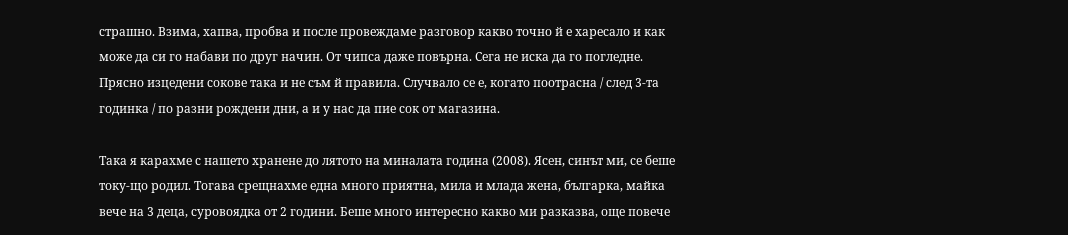страшно. Взима, хапва, пробва и после провеждаме разговор какво точно й е харесало и как може да си го набави по друг начин. От чипса даже повърна. Сега не иска да го погледне.
Прясно изцедени сокове така и не съм й правила. Случвало се е, когато поотрасна / след 3-та годинка / по разни рождени дни, а и у нас да пие сок от магазина.

Така я карахме с нашето хранене до лятото на миналата година (2008). Ясен, синът ми, се беше току-що родил. Тогава срещнахме една много приятна, мила и млада жена, българка, майка вече на 3 деца, суровоядка от 2 години. Беше много интересно какво ми разказва, още повече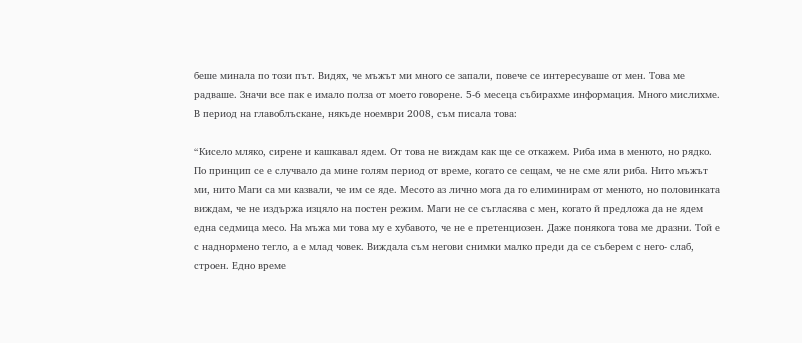беше минала по този път. Видях, че мъжът ми много се запали, повече се интересуваше от мен. Това ме радваше. Значи все пак е имало полза от моето говорене. 5-6 месеца събирахме информация. Много мислихме. В период на главоблъскане, някъде ноември 2008, съм писала това:

“Кисело мляко, сирене и кашкавал ядем. От това не виждам как ще се откажем. Риба има в менюто, но рядко. По принцип се е случвало да мине голям период от време, когато се сещам, че не сме яли риба. Нито мъжът ми, нито Маги са ми казвали, че им се яде. Месото аз лично мога да го елиминирам от менюто, но половинката виждам, че не издържа изцяло на постен режим. Маги не се съгласява с мен, когато й предложа да не ядем една седмица месо. На мъжа ми това му е хубавото, че не е претенциозен. Даже понякога това ме дразни. Той е с наднормено тегло, а е млад човек. Виждала съм негови снимки малко преди да се съберем с него- слаб, строен. Едно време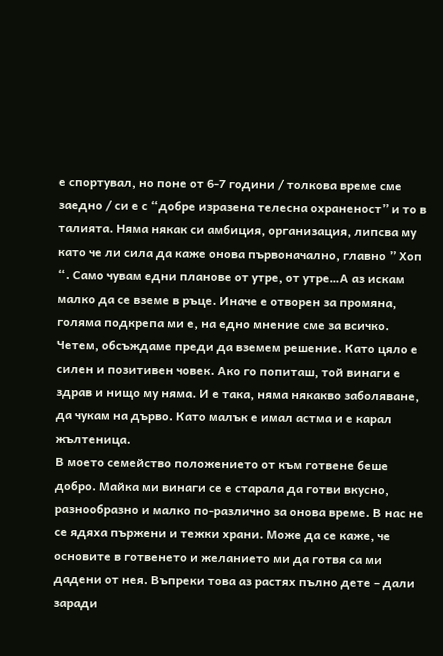е спортувал, но поне от 6-7 години / толкова време сме заедно / си е с “добре изразена телесна охраненост” и то в талията. Няма някак си амбиция, организация, липсва му като че ли сила да каже онова първоначално, главно ” Хоп “. Само чувам едни планове от утре, от утре…А аз искам малко да се вземе в ръце. Иначе е отворен за промяна, голяма подкрепа ми е, на едно мнение сме за всичко. Четем, обсъждаме преди да вземем решение. Като цяло е силен и позитивен човек. Ако го попиташ, той винаги е здрав и нищо му няма. И е така, няма някакво заболяване, да чукам на дърво. Като малък е имал астма и е карал жълтеница.
В моето семейство положението от към готвене беше добро. Майка ми винаги се е старала да готви вкусно, разнообразно и малко по-различно за онова време. В нас не се ядяха пържени и тежки храни. Може да се каже, че основите в готвенето и желанието ми да готвя са ми дадени от нея. Въпреки това аз растях пълно дете – дали заради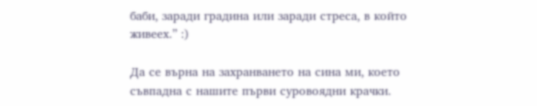баби, заради градина или заради стреса, в който живеех.” :)

Да се върна на захранването на сина ми, което съвпадна с нашите първи суровоядни крачки.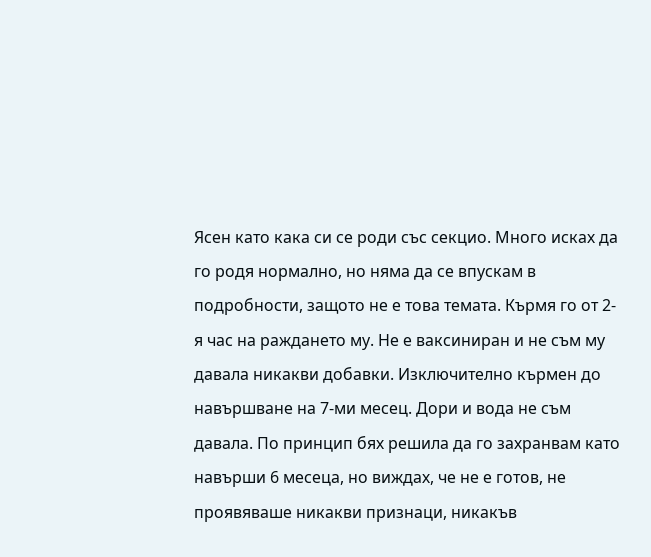Ясен като кака си се роди със секцио. Много исках да го родя нормално, но няма да се впускам в подробности, защото не е това темата. Кърмя го от 2-я час на раждането му. Не е ваксиниран и не съм му давала никакви добавки. Изключително кърмен до навършване на 7-ми месец. Дори и вода не съм давала. По принцип бях решила да го захранвам като навърши 6 месеца, но виждах, че не е готов, не проявяваше никакви признаци, никакъв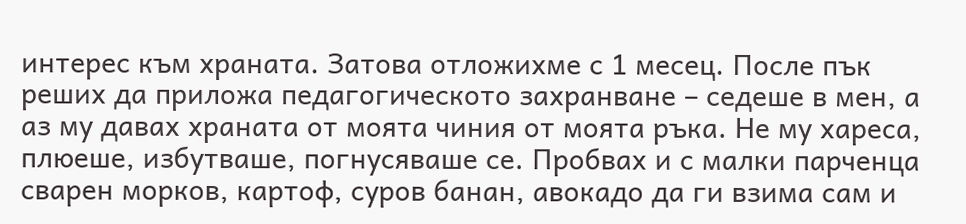интерес към храната. Затова отложихме с 1 месец. После пък реших да приложа педагогическото захранване – седеше в мен, а аз му давах храната от моята чиния от моята ръка. Не му хареса, плюеше, избутваше, погнусяваше се. Пробвах и с малки парченца сварен морков, картоф, суров банан, авокадо да ги взима сам и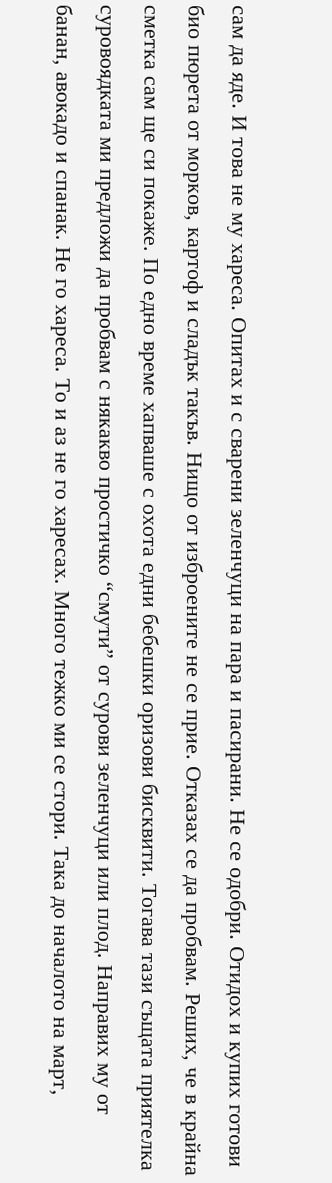сам да яде. И това не му хареса. Опитах и с сварени зеленчуци на пара и пасирани. Не се одобри. Отидох и купих готови био пюрета от морков, картоф и сладък такъв. Нищо от изброените не се прие. Отказах се да пробвам. Реших, че в крайна сметка сам ще си покаже. По едно време хапваше с охота едни бебешки оризови бисквити. Тогава тази същата приятелка суровоядката ми предложи да пробвам с някакво простичко “смути” от сурови зеленчуци или плод. Направих му от банан, авокадо и спанак. Не го хареса. То и аз не го харесах. Много тежко ми се стори. Така до началото на март,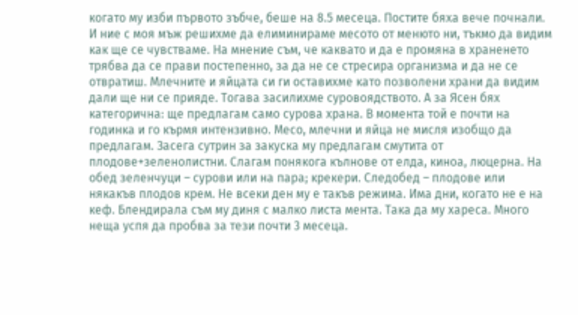когато му изби първото зъбче, беше на 8.5 месеца. Постите бяха вече почнали. И ние с моя мъж решихме да елиминираме месото от менюто ни, тъкмо да видим как ще се чувстваме. На мнение съм, че каквато и да е промяна в храненето трябва да се прави постепенно, за да не се стресира организма и да не се отвратиш. Млечните и яйцата си ги оставихме като позволени храни да видим дали ще ни се прияде. Тогава засилихме суровоядството. А за Ясен бях категорична: ще предлагам само сурова храна. В момента той е почти на годинка и го кърмя интензивно. Месо, млечни и яйца не мисля изобщо да предлагам. Засега сутрин за закуска му предлагам смутита от плодове+зеленолистни. Слагам понякога кълнове от елда, киноа, люцерна. На обед зеленчуци – сурови или на пара; крекери. Следобед – плодове или някакъв плодов крем. Не всеки ден му е такъв режима. Има дни, когато не е на кеф. Блендирала съм му диня с малко листа мента. Така да му хареса. Много неща успя да пробва за тези почти 3 месеца.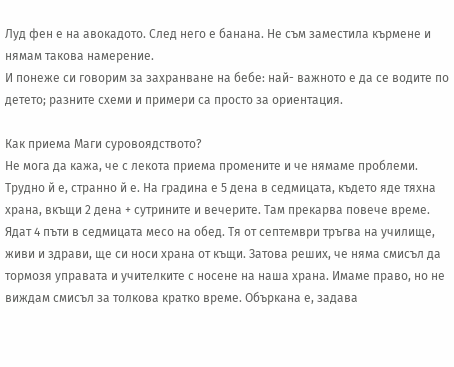Луд фен е на авокадото. След него е банана. Не съм заместила кърмене и нямам такова намерение.
И понеже си говорим за захранване на бебе: най- важното е да се водите по детето; разните схеми и примери са просто за ориентация.

Как приема Маги суровоядството?
Не мога да кажа, че с лекота приема промените и че нямаме проблеми. Трудно й е, странно й е. На градина е 5 дена в седмицата, където яде тяхна храна, вкъщи 2 дена + сутрините и вечерите. Там прекарва повече време. Ядат 4 пъти в седмицата месо на обед. Тя от септември тръгва на училище, живи и здрави, ще си носи храна от къщи. Затова реших, че няма смисъл да тормозя управата и учителките с носене на наша храна. Имаме право, но не виждам смисъл за толкова кратко време. Объркана е, задава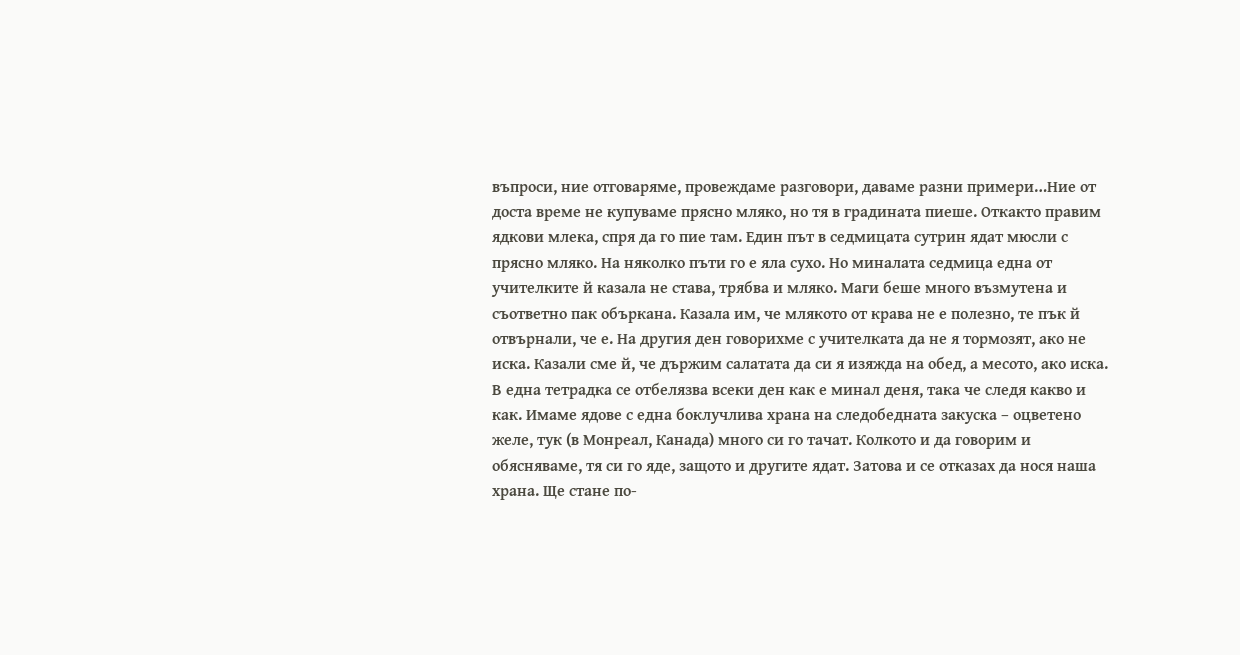въпроси, ние отговаряме, провеждаме разговори, даваме разни примери…Ние от доста време не купуваме прясно мляко, но тя в градината пиеше. Откакто правим ядкови млека, спря да го пие там. Един път в седмицата сутрин ядат мюсли с прясно мляко. На няколко пъти го е яла сухо. Но миналата седмица една от учителките й казала не става, трябва и мляко. Маги беше много възмутена и съответно пак объркана. Казала им, че млякото от крава не е полезно, те пък й отвърнали, че е. На другия ден говорихме с учителката да не я тормозят, ако не иска. Казали сме й, че държим салатата да си я изяжда на обед, а месото, ако иска. В една тетрадка се отбелязва всеки ден как е минал деня, така че следя какво и как. Имаме ядове с една боклучлива храна на следобедната закуска – оцветено желе, тук (в Монреал, Канада) много си го тачат. Колкото и да говорим и обясняваме, тя си го яде, защото и другите ядат. Затова и се отказах да нося наша храна. Ще стане по-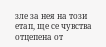зле за нея на този етап, ще се чувства отцепена от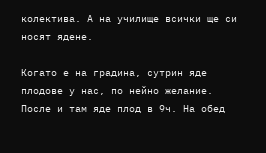колектива. А на училище всички ще си носят ядене.

Когато е на градина, сутрин яде плодове у нас, по нейно желание. После и там яде плод в 9ч. На обед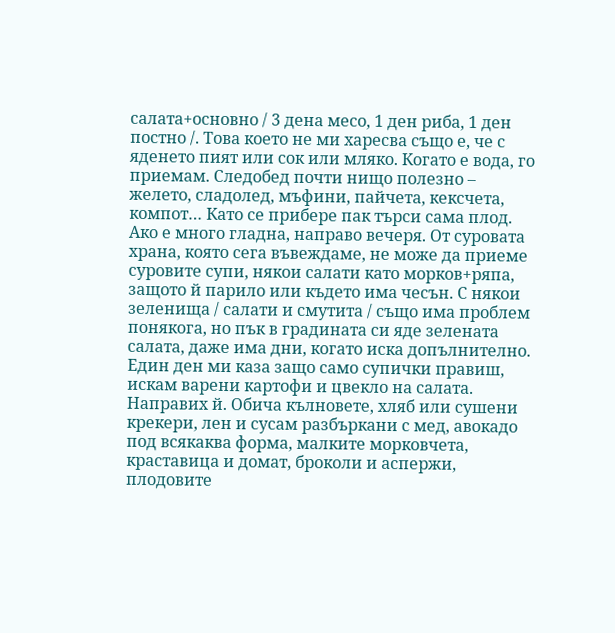салата+основно / 3 дена месо, 1 ден риба, 1 ден постно /. Това което не ми харесва също е, че с яденето пият или сок или мляко. Когато е вода, го приемам. Следобед почти нищо полезно – желето, сладолед, мъфини, пайчета, кексчета, компот… Като се прибере пак търси сама плод. Ако е много гладна, направо вечеря. От суровата храна, която сега въвеждаме, не може да приеме суровите супи, някои салати като морков+ряпа, защото й парило или където има чесън. С някои зеленища / салати и смутита / също има проблем понякога, но пък в градината си яде зелената салата, даже има дни, когато иска допълнително. Един ден ми каза защо само супички правиш, искам варени картофи и цвекло на салата. Направих й. Обича кълновете, хляб или сушени крекери, лен и сусам разбъркани с мед, авокадо под всякаква форма, малките морковчета, краставица и домат, броколи и аспержи, плодовите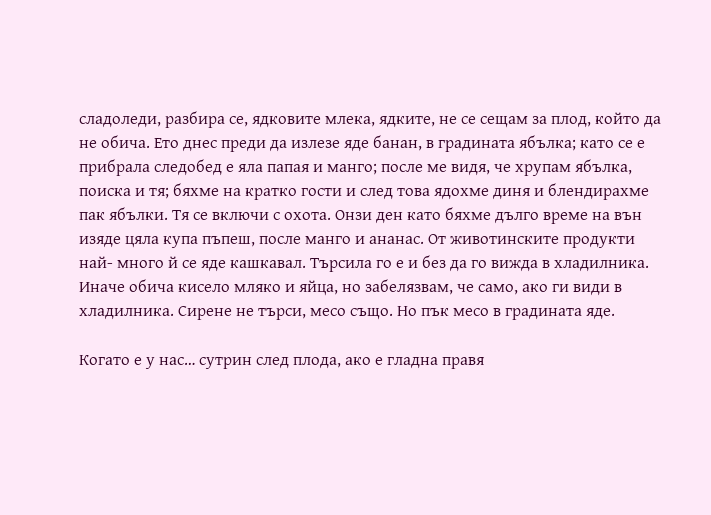сладоледи, разбира се, ядковите млека, ядките, не се сещам за плод, който да не обича. Ето днес преди да излезе яде банан, в градината ябълка; като се е прибрала следобед е яла папая и манго; после ме видя, че хрупам ябълка, поиска и тя; бяхме на кратко гости и след това ядохме диня и блендирахме пак ябълки. Тя се включи с охота. Онзи ден като бяхме дълго време на вън изяде цяла купа пъпеш, после манго и ананас. От животинските продукти най- много й се яде кашкавал. Търсила го е и без да го вижда в хладилника. Иначе обича кисело мляко и яйца, но забелязвам, че само, ако ги види в хладилника. Сирене не търси, месо също. Но пък месо в градината яде.

Когато е у нас… сутрин след плода, ако е гладна правя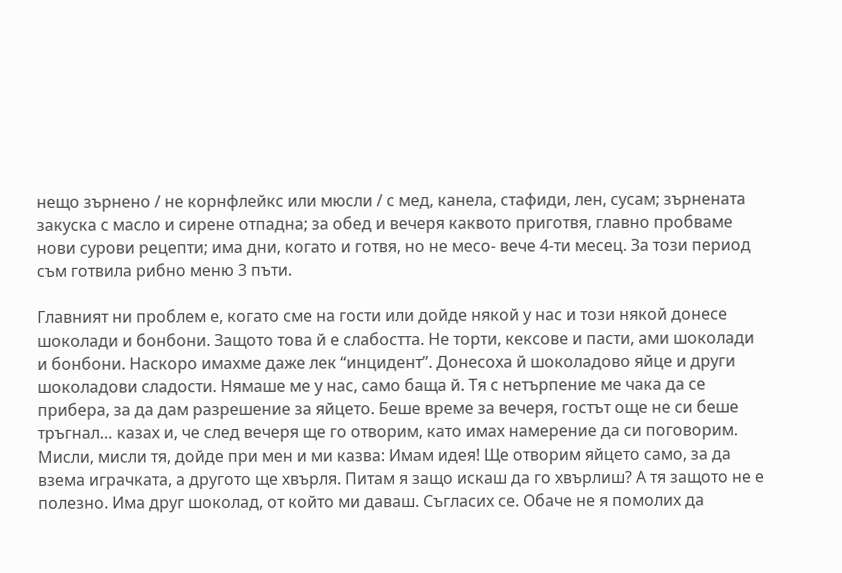нещо зърнено / не корнфлейкс или мюсли / с мед, канела, стафиди, лен, сусам; зърнената закуска с масло и сирене отпадна; за обед и вечеря каквото приготвя, главно пробваме нови сурови рецепти; има дни, когато и готвя, но не месо- вече 4-ти месец. За този период съм готвила рибно меню 3 пъти.

Главният ни проблем е, когато сме на гости или дойде някой у нас и този някой донесе шоколади и бонбони. Защото това й е слабостта. Не торти, кексове и пасти, ами шоколади и бонбони. Наскоро имахме даже лек “инцидент”. Донесоха й шоколадово яйце и други шоколадови сладости. Нямаше ме у нас, само баща й. Тя с нетърпение ме чака да се прибера, за да дам разрешение за яйцето. Беше време за вечеря, гостът още не си беше тръгнал… казах и, че след вечеря ще го отворим, като имах намерение да си поговорим. Мисли, мисли тя, дойде при мен и ми казва: Имам идея! Ще отворим яйцето само, за да взема играчката, а другото ще хвърля. Питам я защо искаш да го хвърлиш? А тя защото не е полезно. Има друг шоколад, от който ми даваш. Съгласих се. Обаче не я помолих да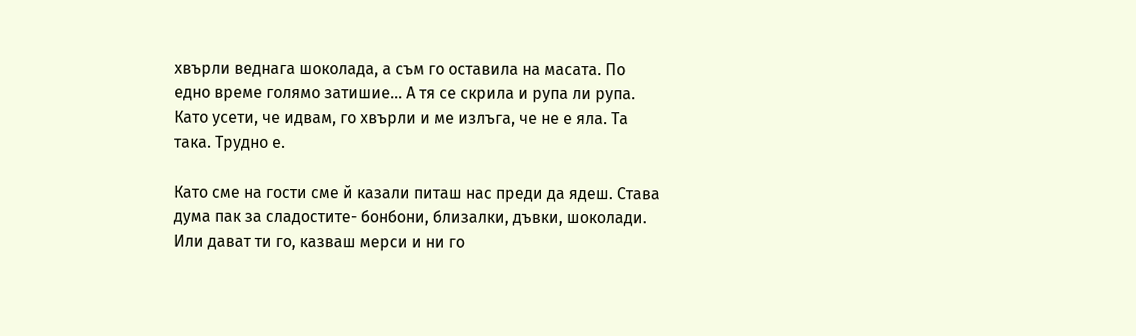хвърли веднага шоколада, а съм го оставила на масата. По едно време голямо затишие… А тя се скрила и рупа ли рупа. Като усети, че идвам, го хвърли и ме излъга, че не е яла. Та така. Трудно е.

Като сме на гости сме й казали питаш нас преди да ядеш. Става дума пак за сладостите- бонбони, близалки, дъвки, шоколади. Или дават ти го, казваш мерси и ни го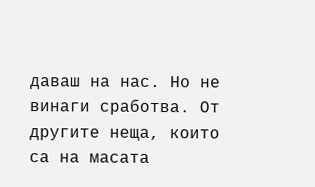даваш на нас. Но не винаги сработва. От другите неща, които са на масата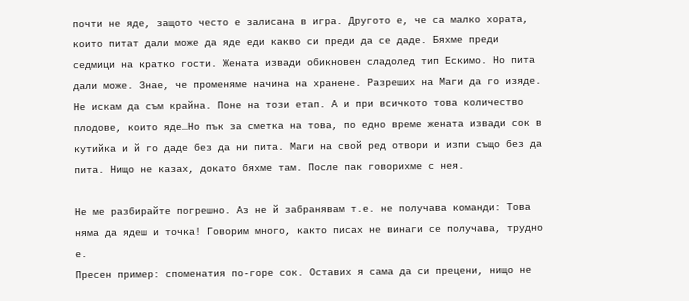почти не яде, защото често е залисана в игра. Другото е, че са малко хората, които питат дали може да яде еди какво си преди да се даде. Бяхме преди седмици на кратко гости. Жената извади обикновен сладолед тип Ескимо. Но пита дали може. Знае, че променяме начина на хранене. Разреших на Маги да го изяде. Не искам да съм крайна. Поне на този етап. А и при всичкото това количество плодове, които яде…Но пък за сметка на това, по едно време жената извади сок в кутийка и й го даде без да ни пита. Маги на свой ред отвори и изпи също без да пита. Нищо не казах, докато бяхме там. После пак говорихме с нея.

Не ме разбирайте погрешно. Аз не й забранявам т.е. не получава команди: Това няма да ядеш и точка! Говорим много, както писах не винаги се получава, трудно е.
Пресен пример: споменатия по-горе сок. Оставих я сама да си прецени, нищо не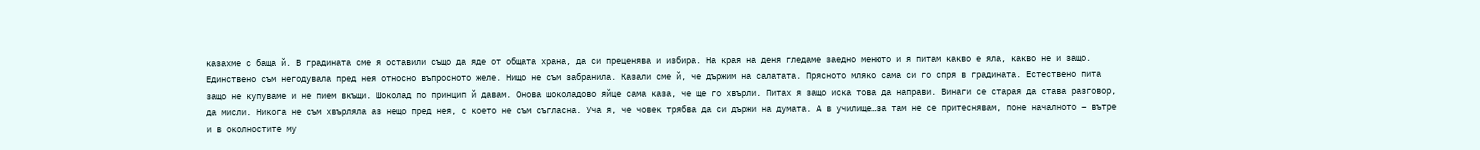казахме с баща й. В градината сме я оставили също да яде от общата храна, да си преценява и избира. На края на деня гледаме заедно менюто и я питам какво е яла, какво не и защо. Единствено съм негодувала пред нея относно въпросното желе. Нищо не съм забранила. Казали сме й, че държим на салатата. Прясното мляко сама си го спря в градината. Естествено пита защо не купуваме и не пием вкъщи. Шоколад по принцип й давам. Онова шоколадово яйце сама каза, че ще го хвърли. Питах я защо иска това да направи. Винаги се старая да става разговор, да мисли. Никога не съм хвърляла аз нещо пред нея, с което не съм съгласна. Уча я, че човек трябва да си държи на думата. А в училище…за там не се притеснявам, поне началното – вътре и в околностите му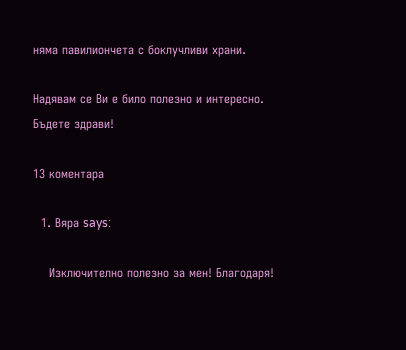няма павилиончета с боклучливи храни.

Надявам се Ви е било полезно и интересно.
Бъдете здрави!

13 коментара

  1. Вяра says:

    Изключително полезно за мен! Благодаря!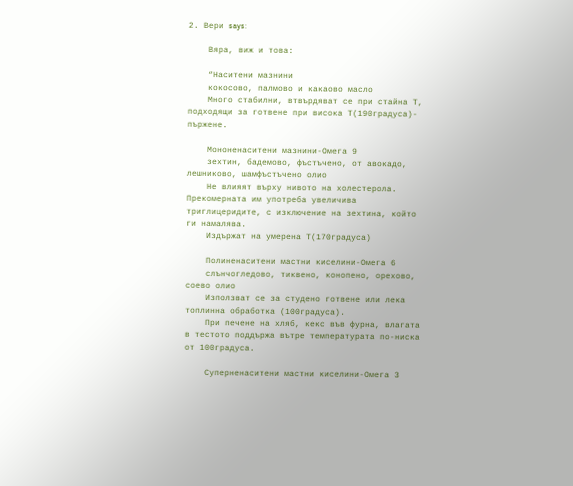2. Вери says:

    Вяра, виж и това:

    “Наситени мазнини
    кокосово, палмово и какаово масло
    Много стабилни, втвърдяват се при стайна Т, подходящи за готвене при висока Т(190градуса)- пържене.

    Мононенаситени мазнини-Омега 9
    зехтин, бадемово, фъстъчено, от авокадо, лешниково, шамфъстъчено олио
    Не влияят върху нивото на холестерола. Прекомерната им употреба увеличива триглицеридите, с изключение на зехтина, който ги намалява.
    Издържат на умерена Т(170градуса)

    Полиненаситени мастни киселини-Омега 6
    слънчогледово, тиквено, конопено, орехово, соево олио
    Използват се за студено готвене или лека топлинна обработка (100градуса).
    При печене на хляб, кекс във фурна, влагата в тестото поддържа вътре температурата по-ниска от 100градуса.

    Суперненаситени мастни киселини-Омега 3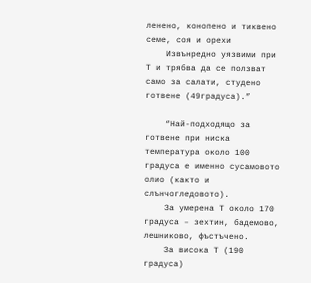ленено, конопено и тиквено семе, соя и орехи
    Извънредно уязвими при Т и трябва да се ползват само за салати, студено готвене (49градуса).”

    “Най-подходящо за готвене при ниска температура около 100 градуса е именно сусамовото олио (както и слънчогледовото).
    За умерена Т около 170 градуса – зехтин, бадемово, лешниково, фъстъчено.
    За висока Т (190 градуса)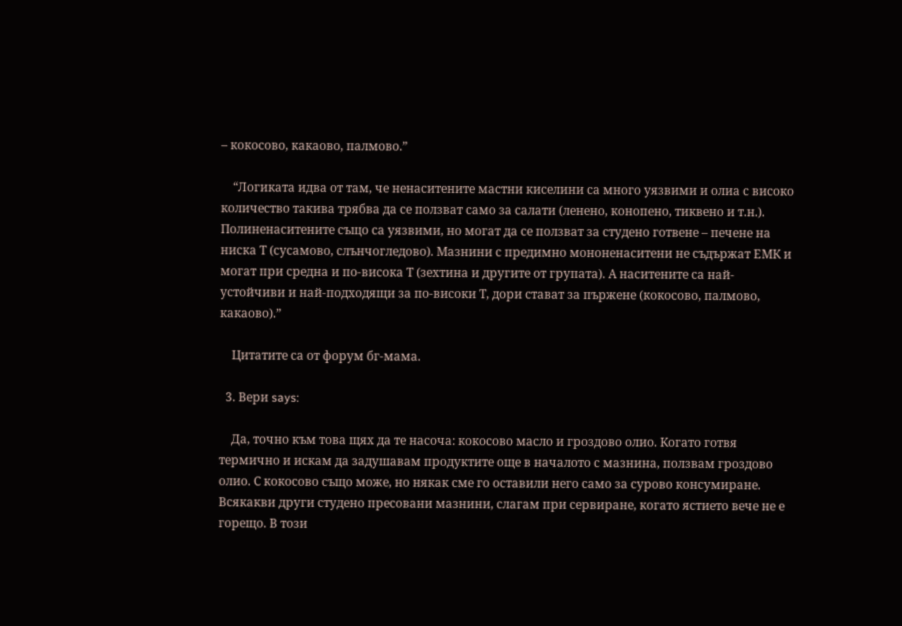– кокосово, какаово, палмово.”

    “Логиката идва от там, че ненаситените мастни киселини са много уязвими и олиа с високо количество такива трябва да се ползват само за салати (ленено, конопено, тиквено и т.н.). Полиненаситените също са уязвими, но могат да се ползват за студено готвене – печене на ниска Т (сусамово, слънчогледово). Мазнини с предимно мононенаситени не съдържат ЕМК и могат при средна и по-висока Т (зехтина и другите от групата). А наситените са най-устойчиви и най-подходящи за по-високи Т, дори стават за пържене (кокосово, палмово, какаово).”

    Цитатите са от форум бг-мама.

  3. Вери says:

    Да, точно към това щях да те насоча: кокосово масло и гроздово олио. Когато готвя термично и искам да задушавам продуктите още в началото с мазнина, ползвам гроздово олио. С кокосово също може, но някак сме го оставили него само за сурово консумиране. Всякакви други студено пресовани мазнини, слагам при сервиране, когато ястието вече не е горещо. В този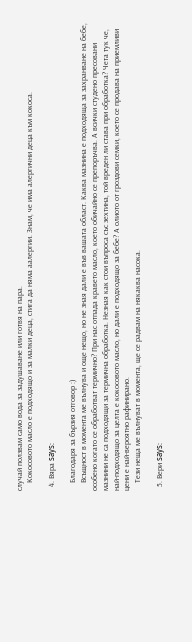случай ползвам само вода за задушаване или готвя на пара.
    Кокосовото масло е подходящо и за малки деца, стига да няма аалергии. Знам, че има алергични деца към кокоса.

  4. Вяра says:

    Благодаря за бързия отговор :)
    Всъщност в момента ме вълнува и още нещо, но не зная дали е във вашата област. Каква мазнина е подходяща за захранване на бебе, особено когато се обработват термично? При нас отпада кравето масло, което обичайно се препоръчва. А всички студено пресовани мазнини не са подходящи за термична обработка. Незная как стои въпроса със зехтина, той вреден ли става при обработка? Чета тук че, най-подходящо за целта е кокосовото масло, но дали е подходящо за бебе? А олиото от гроздови семки, което се продава на приемливи цени е най-вероятно рафинирано.
    Тези неща ме вълнуват в момента, ще се радвам на някаква насока.

  5. Вери says: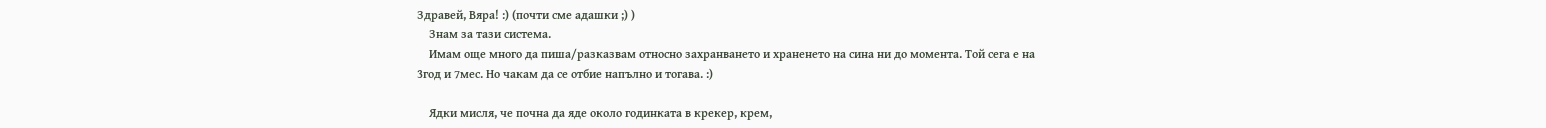Здравей, Вяра! :) (почти сме адашки ;) )
    Знам за тази система.
    Имам още много да пиша/разказвам относно захранването и храненето на сина ни до момента. Той сега е на 3год и 7мес. Но чакам да се отбие напълно и тогава. :)

    Ядки мисля, че почна да яде около годинката в крекер, крем,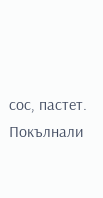сос, пастет. Покълнали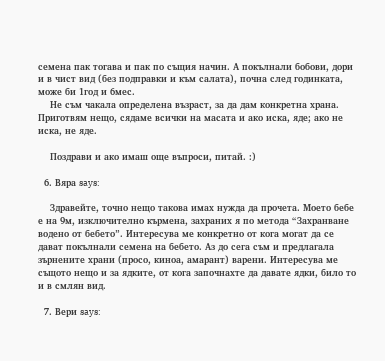семена пак тогава и пак по същия начин. А покълнали бобови, дори и в чист вид (без подправки и към салата), почна след годинката, може би 1год и 6мес.
    Не съм чакала определена възраст, за да дам конкретна храна. Приготвям нещо, сядаме всички на масата и ако иска, яде; ако не иска, не яде.

    Поздрави и ако имаш още въпроси, питай. :)

  6. Вяра says:

    Здравейте, точно нещо такова имах нужда да прочета. Моето бебе е на 9м, изключително кърмена, захраних я по метода “Захранване водено от бебето”. Интересува ме конкретно от кога могат да се дават покълнали семена на бебето. Аз до сега съм и предлагала зърнените храни (просо, киноа, амарант) варени. Интересува ме същото нещо и за ядките, от кога започнахте да давате ядки, било то и в смлян вид.

  7. Вери says: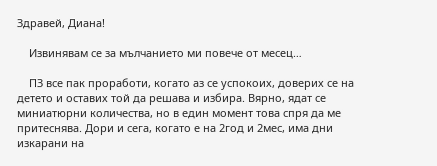Здравей, Диана!

    Извинявам се за мълчанието ми повече от месец…

    ПЗ все пак проработи, когато аз се успокоих, доверих се на детето и оставих той да решава и избира. Вярно, ядат се миниатюрни количества, но в един момент това спря да ме притеснява. Дори и сега, когато е на 2год и 2мес, има дни изкарани на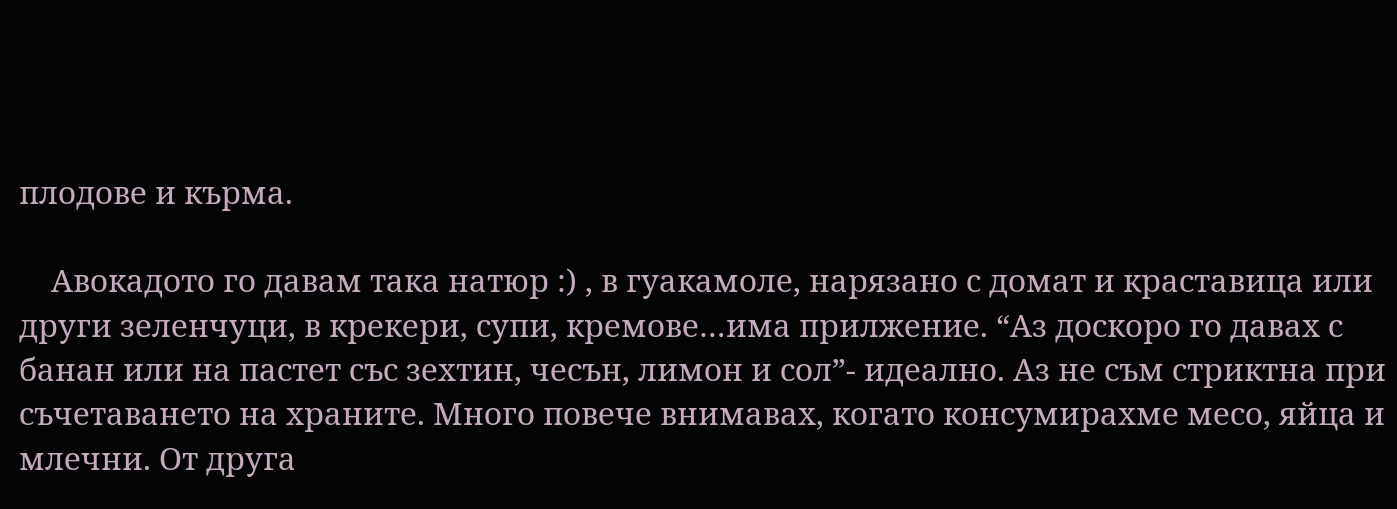плодове и кърма.

    Авокадото го давам така натюр :) , в гуакамоле, нарязано с домат и краставица или други зеленчуци, в крекери, супи, кремове…има прилжение. “Аз доскоро го давах с банан или на пастет със зехтин, чесън, лимон и сол”- идеално. Аз не съм стриктна при съчетаването на храните. Много повече внимавах, когато консумирахме месо, яйца и млечни. От друга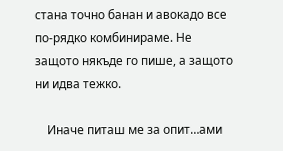стана точно банан и авокадо все по-рядко комбинираме. Не защото някъде го пише, а защото ни идва тежко.

    Иначе питаш ме за опит…ами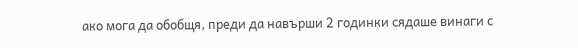ако мога да обобщя, преди да навърши 2 годинки сядаше винаги с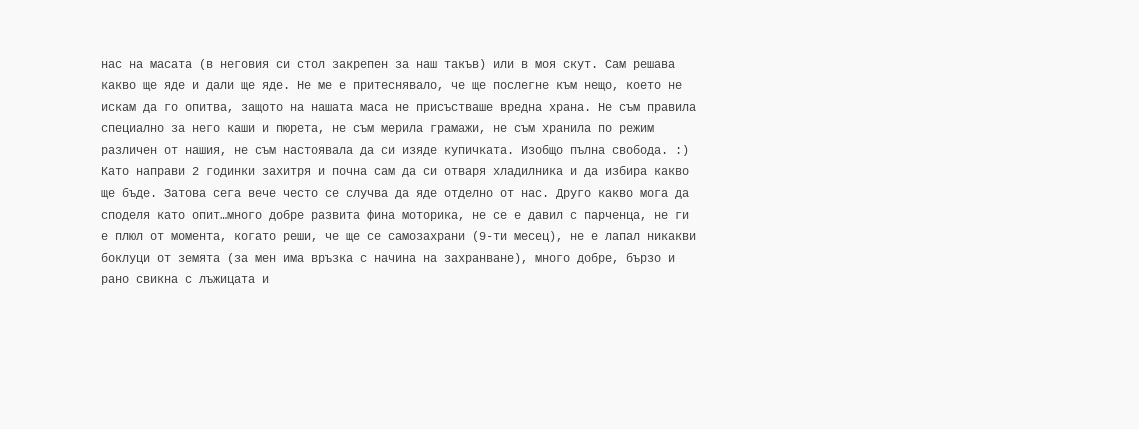нас на масата (в неговия си стол закрепен за наш такъв) или в моя скут. Сам решава какво ще яде и дали ще яде. Не ме е притеснявало, че ще послегне към нещо, което не искам да го опитва, защото на нашата маса не присъстваше вредна храна. Не съм правила специално за него каши и пюрета, не съм мерила грамажи, не съм хранила по режим различен от нашия, не съм настоявала да си изяде купичката. Изобщо пълна свобода. :) Като направи 2 годинки захитря и почна сам да си отваря хладилника и да избира какво ще бъде. Затова сега вече често се случва да яде отделно от нас. Друго какво мога да споделя като опит…много добре развита фина моторика, не се е давил с парченца, не ги е плюл от момента, когато реши, че ще се самозахрани (9-ти месец), не е лапал никакви боклуци от земята (за мен има връзка с начина на захранване), много добре, бързо и рано свикна с лъжицата и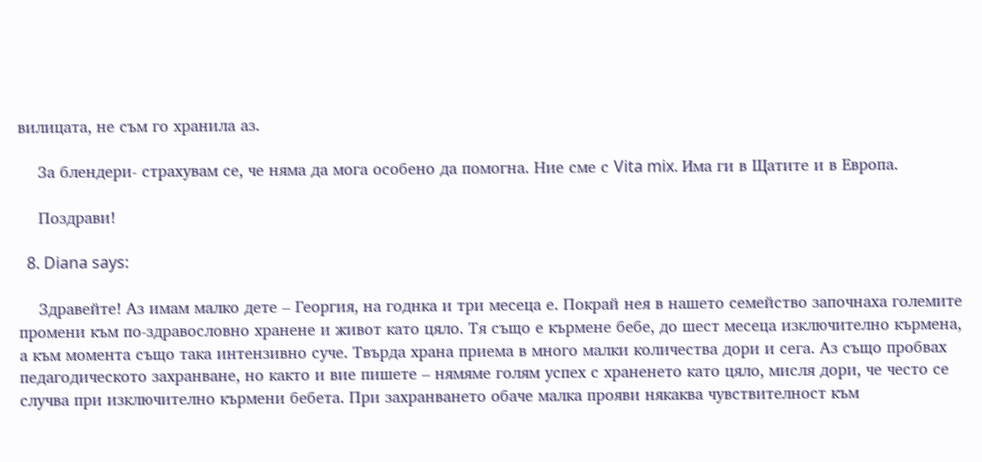вилицата, не съм го хранила аз.

    За блендери- страхувам се, че няма да мога особено да помогна. Ние сме с Vita mix. Има ги в Щатите и в Европа.

    Поздрави!

  8. Diana says:

    Здравейте! Аз имам малко дете – Георгия, на годнка и три месеца е. Покрай нея в нашето семейство започнаха големите промени към по-здравословно хранене и живот като цяло. Тя също е кърмене бебе, до шест месеца изключително кърмена, а към момента също така интензивно суче. Твърда храна приема в много малки количества дори и сега. Аз също пробвах педагодическото захранване, но както и вие пишете – нямяме голям успех с храненето като цяло, мисля дори, че често се случва при изключително кърмени бебета. При захранването обаче малка прояви някаква чувствителност към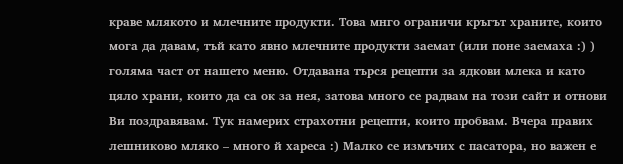краве млякото и млечните продукти. Това мнго ограничи кръгът храните, които мога да давам, тъй като явно млечните продукти заемат (или поне заемаха :) ) голяма част от нашето меню. Отдавана търся рецепти за ядкови млека и като цяло храни, които да са ок за нея, затова много се радвам на този сайт и отнови Ви поздравявам. Тук намерих страхотни рецепти, които пробвам. Вчера правих лешниково мляко – много й хареса :) Малко се измъчих с пасатора, но важен е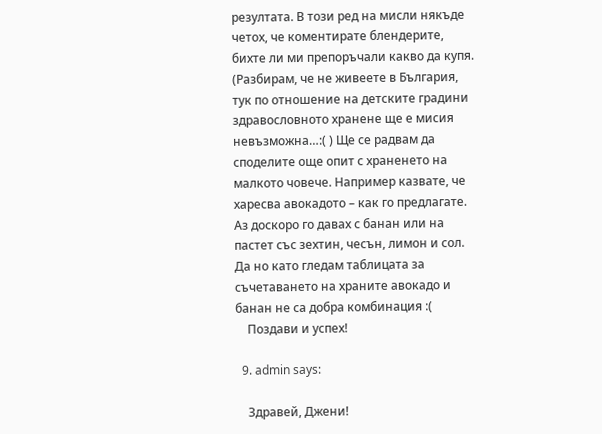резултата. В този ред на мисли някъде четох, че коментирате блендерите, бихте ли ми препоръчали какво да купя. (Разбирам, че не живеете в България, тук по отношение на детските градини здравословното хранене ще е мисия невъзможна…:( ) Ще се радвам да споделите още опит с храненето на малкото човече. Например казвате, че харесва авокадото – как го предлагате. Аз доскоро го давах с банан или на пастет със зехтин, чесън, лимон и сол. Да но като гледам таблицата за съчетаването на храните авокадо и банан не са добра комбинация :(
    Поздави и успех!

  9. admin says:

    Здравей, Джени!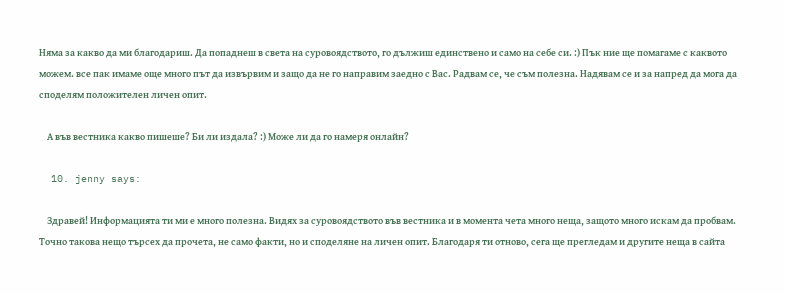Няма за какво да ми благодариш. Да попаднеш в света на суровоядството, го дължиш единствено и само на себе си. :) Пък ние ще помагаме с каквото можем. все пак имаме още много път да извървим и защо да не го направим заедно с Вас. Радвам се, че съм полезна. Надявам се и за напред да мога да споделям положителен личен опит.

    А във вестника какво пишеше? Би ли издала? :) Може ли да го намеря онлайн?

  10. jenny says:

    Здравей! Информацията ти ми е много полезна. Видях за суровоядството във вестника и в момента чета много неща, защото много искам да пробвам. Точно такова нещо търсех да прочета, не само факти, но и споделяне на личен опит. Благодаря ти отново, сега ще прегледам и другите неща в сайта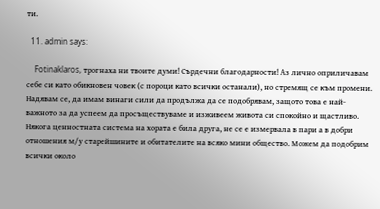ти.

  11. admin says:

    Fotinaklaros, трогнаха ни твоите думи! Сърдечни благодарности! Аз лично оприличавам себе си като обикновен човек (с пороци като всички останали), но стремящ се към промени. Надявам се, да имам винаги сили да продължа да се подобрявам, защото това е най-важното за да успеем да просъществуваме и изживеем живота си спокойно и щастливо. Някога ценностната система на хората е била друга, не се е измервала в пари а в добри отношения м/у старейшините и обитателите на всяко мини общество. Можем да подобрим всички около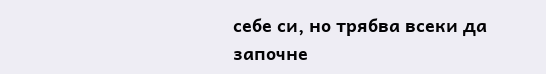себе си, но трябва всеки да започне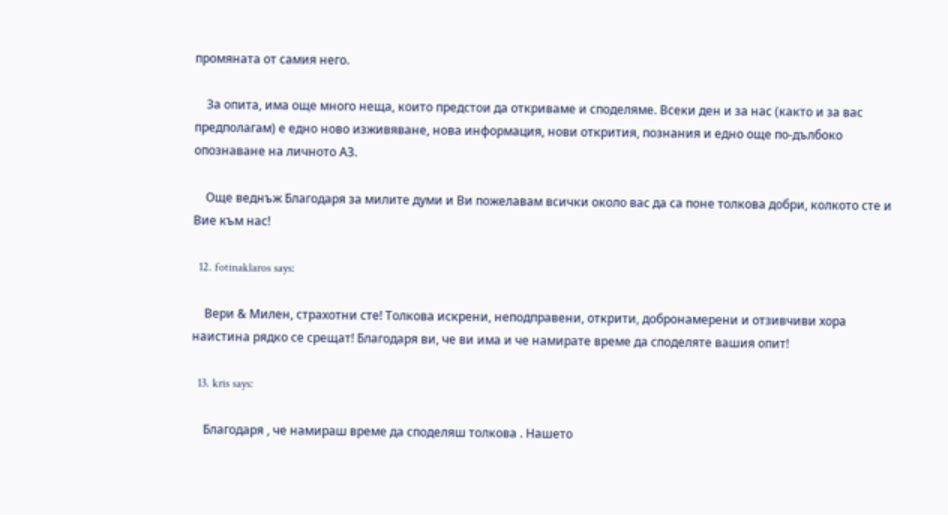промяната от самия него.

    За опита, има още много неща, които предстои да откриваме и споделяме. Всеки ден и за нас (както и за вас предполагам) е едно ново изживяване, нова информация, нови открития, познания и едно още по-дълбоко опознаване на личното АЗ.

    Още веднъж Благодаря за милите думи и Ви пожелавам всички около вас да са поне толкова добри, колкото сте и Вие към нас!

  12. fotinaklaros says:

    Вери & Милен, страхотни сте! Толкова искрени, неподправени, открити, добронамерени и отзивчиви хора наистина рядко се срещат! Благодаря ви, че ви има и че намирате време да споделяте вашия опит!

  13. kris says:

    Благодаря , че намираш време да споделяш толкова . Нашето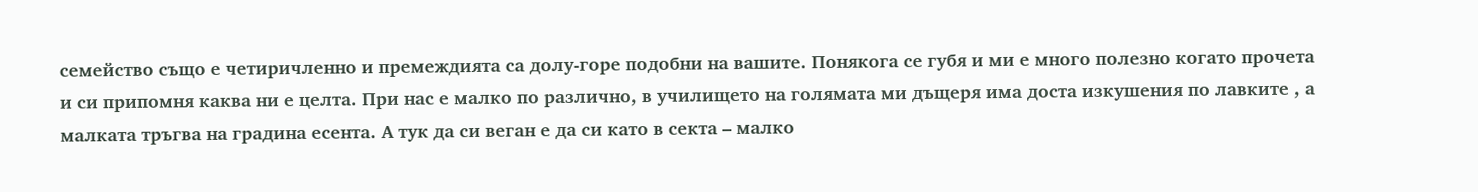семейство също е четиричленно и премеждията са долу-горе подобни на вашите. Понякога се губя и ми е много полезно когато прочета и си припомня каква ни е целта. При нас е малко по различно, в училището на голямата ми дъщеря има доста изкушения по лавките , а малката тръгва на градина есента. А тук да си веган е да си като в секта – малко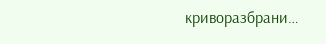криворазбрани…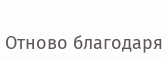Отново благодаря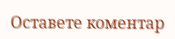Оставете коментар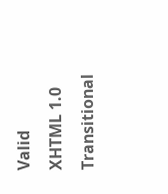Valid XHTML 1.0 Transitional